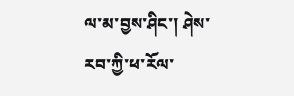ལ་མ་བྱས་ཤིང་། ཤེས་རབ་ཀྱི་ཕ་རོལ་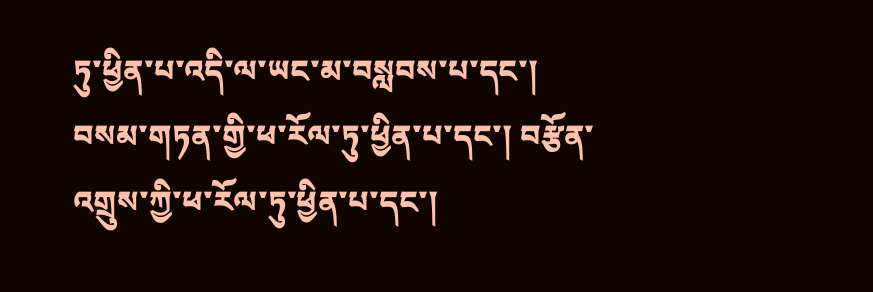ཏུ་ཕྱིན་པ་འདི་ལ་ཡང་མ་བསླབས་པ་དང་། བསམ་གཏན་གྱི་ཕ་རོལ་ཏུ་ཕྱིན་པ་དང་། བརྩོན་འགྲུས་ཀྱི་ཕ་རོལ་ཏུ་ཕྱིན་པ་དང་།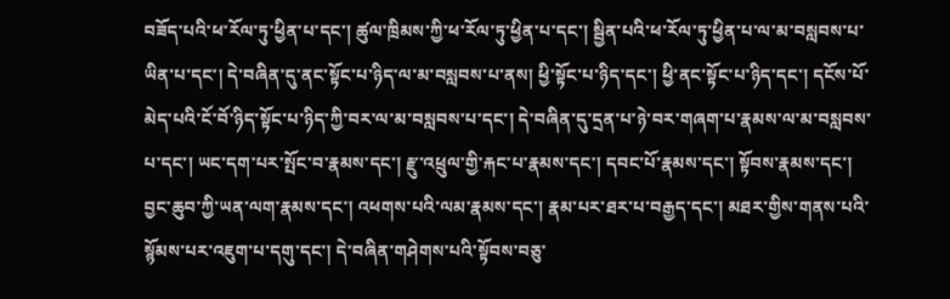བཟོད་པའི་ཕ་རོལ་ཏུ་ཕྱིན་པ་དང་། ཚུལ་ཁྲིམས་ཀྱི་ཕ་རོལ་ཏུ་ཕྱིན་པ་དང་། སྦྱིན་པའི་ཕ་རོལ་ཏུ་ཕྱིན་པ་ལ་མ་བསླབས་པ་ཡིན་པ་དང་། དེ་བཞིན་དུ་ནང་སྟོང་པ་ཉིད་ལ་མ་བསླབས་པ་ནས། ཕྱི་སྟོང་པ་ཉིད་དང་། ཕྱི་ནང་སྟོང་པ་ཉིད་དང་། དངོས་པོ་མེད་པའི་ངོ་བོ་ཉིད་སྟོང་པ་ཉིད་ཀྱི་བར་ལ་མ་བསླབས་པ་དང་། དེ་བཞིན་དུ་དྲན་པ་ཉེ་བར་གཞག་པ་རྣམས་ལ་མ་བསླབས་པ་དང་། ཡང་དག་པར་སྤོང་བ་རྣམས་དང་། རྫུ་འཕྲུལ་གྱི་རྐང་པ་རྣམས་དང་། དབང་པོ་རྣམས་དང་། སྟོབས་རྣམས་དང་། བྱང་ཆུབ་ཀྱི་ཡན་ལག་རྣམས་དང་། འཕགས་པའི་ལམ་རྣམས་དང་། རྣམ་པར་ཐར་པ་བརྒྱད་དང་། མཐར་གྱིས་གནས་པའི་སྙོམས་པར་འཇུག་པ་དགུ་དང་། དེ་བཞིན་གཤེགས་པའི་སྟོབས་བཅུ་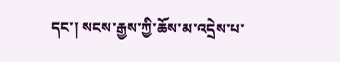དང་། སངས་རྒྱས་ཀྱི་ཆོས་མ་འདྲེས་པ་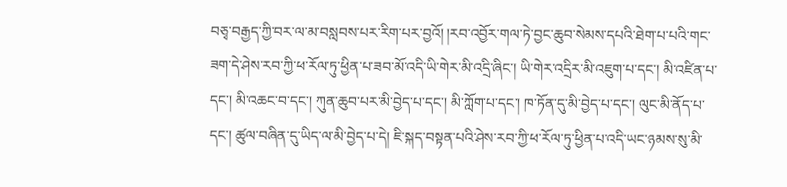བཅྭ་བརྒྱད་ཀྱི་བར་ལ་མ་བསླབས་པར་རིག་པར་བྱའོ། །རབ་འབྱོར་གལ་ཏེ་བྱང་ཆུབ་སེམས་དཔའི་ཐེག་པ་པའི་གང་ཟག་དེ་ཤེས་རབ་ཀྱི་ཕ་རོལ་ཏུ་ཕྱིན་པ་ཟབ་མོ་འདི་ཡི་གེར་མི་འདྲི་ཞིང་། ཡི་གེར་འདྲིར་མི་འཇུག་པ་དང་། མི་འཛིན་པ་དང་། མི་འཆང་བ་དང་། ཀུན་ཆུབ་པར་མི་བྱེད་པ་དང་། མི་ཀློག་པ་དང་། ཁ་ཏོན་དུ་མི་བྱེད་པ་དང་། ལུང་མི་ནོད་པ་དང་། ཚུལ་བཞིན་དུ་ཡིད་ལ་མི་བྱེད་པ་དེ། ཇི་སྐད་བསྟན་པའི་ཤེས་རབ་ཀྱི་ཕ་རོལ་ཏུ་ཕྱིན་པ་འདི་ཡང་ཉམས་སུ་མི་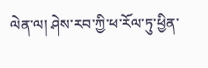ལེན་ལ། ཤེས་རབ་ཀྱི་ཕ་རོལ་ཏུ་ཕྱིན་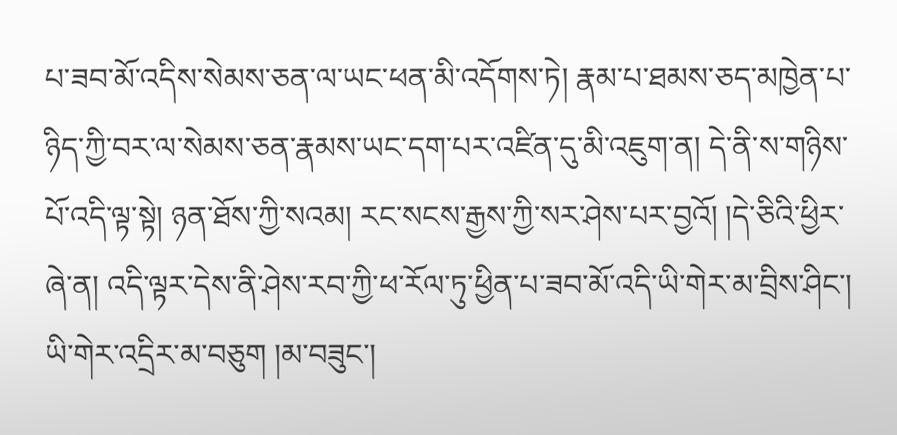པ་ཟབ་མོ་འདིས་སེམས་ཅན་ལ་ཡང་ཕན་མི་འདོགས་ཏེ། རྣམ་པ་ཐམས་ཅད་མཁྱེན་པ་ཉིད་ཀྱི་བར་ལ་སེམས་ཅན་རྣམས་ཡང་དག་པར་འཛིན་དུ་མི་འཇུག་ན། དེ་ནི་ས་གཉིས་པོ་འདི་ལྟ་སྟེ། ཉན་ཐོས་ཀྱི་སའམ། རང་སངས་རྒྱས་ཀྱི་སར་ཤེས་པར་བྱའོ། །དེ་ཅིའི་ཕྱིར་ཞེ་ན། འདི་ལྟར་དེས་ནི་ཤེས་རབ་ཀྱི་ཕ་རོལ་ཏུ་ཕྱིན་པ་ཟབ་མོ་འདི་ཡི་གེར་མ་བྲིས་ཤིང་། ཡི་གེར་འདྲིར་མ་བཅུག །མ་བཟུང་།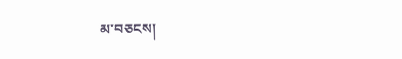མ་བཅངས།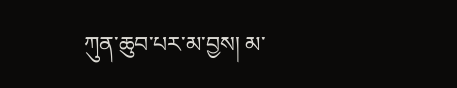ཀུན་ཆུབ་པར་མ་བྱས། མ་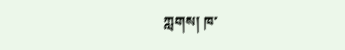ཀླགས། ཁ་